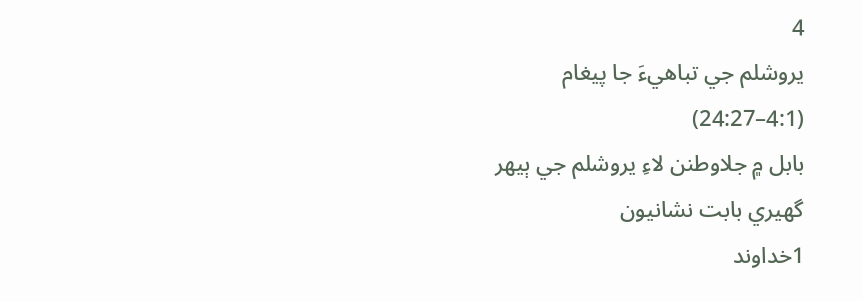4
يروشلم جي تباهيءَ جا پيغام
(4:1–24:27)
بابل ۾ جلاوطنن لاءِ يروشلم جي ٻيهر گھيري بابت نشانيون
1خداوند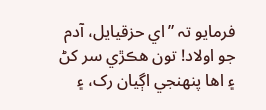فرمايو تہ ”اي حزقيايل، آدم جو اولاد! تون هڪڙي سر کڻ ۽ اها پنهنجي اڳيان رک، ۽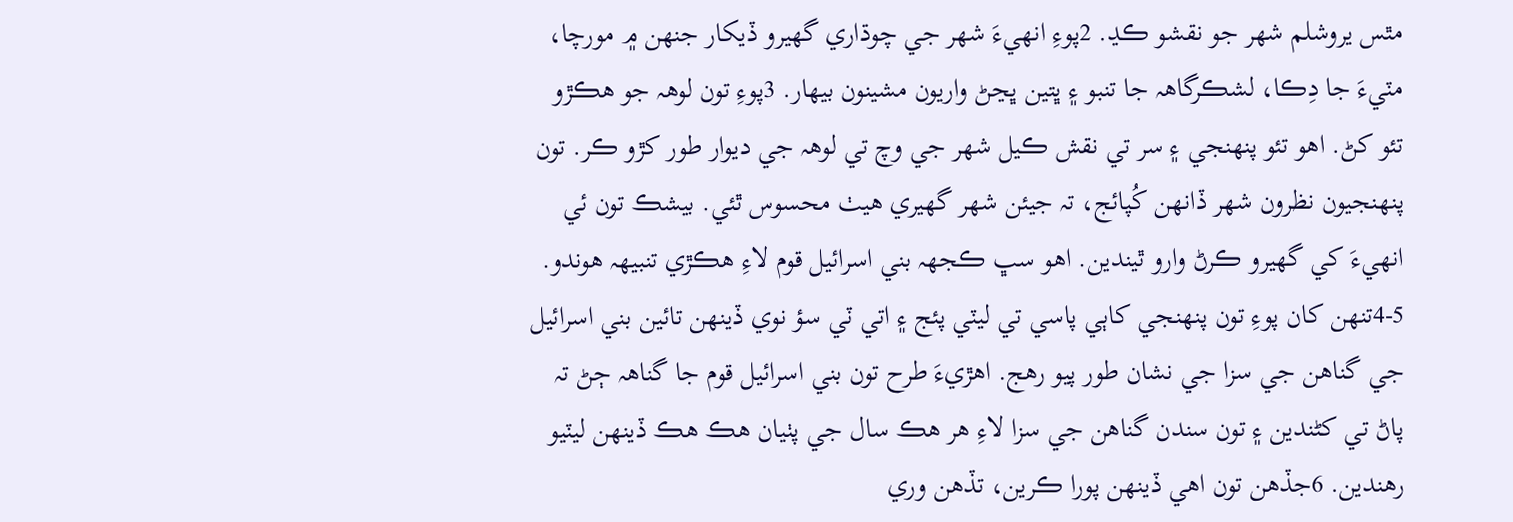مٿس يروشلم شهر جو نقشو ڪڍ. 2پوءِ انهيءَ شهر جي چوڌاري گھيرو ڏيکار جنهن ۾ مورچا، مٽيءَ جا دِڪا، لشڪرگاهہ جا تنبو ۽ ڀتين ڀڃڻ واريون مشينون بيهار. 3پوءِ تون لوهہ جو هڪڙو تئو کڻ. اهو تئو پنهنجي ۽ سر تي نقش ڪيل شهر جي وچ تي لوهہ جي ديوار طور کڙو ڪر. تون پنهنجيون نظرون شهر ڏانهن کُپائج، تہ جيئن شهر گھيري هيٺ محسوس ٿئي. بيشڪ تون ئي انهيءَ کي گھيرو ڪرڻ وارو ٿيندين. اهو سڀ ڪجھہ بني اسرائيل قوم لاءِ هڪڙي تنبيهہ هوندو.
4-5تنهن کان پوءِ تون پنهنجي کاٻي پاسي تي ليٽي پئج ۽ اتي ٽي سؤ نوي ڏينهن تائين بني اسرائيل جي گناهن جي سزا جي نشان طور پيو رهج. اهڙيءَ طرح تون بني اسرائيل قوم جا گناهہ ڄڻ تہ پاڻ تي کڻندين ۽ تون سندن گناهن جي سزا لاءِ هر هڪ سال جي پٺيان هڪ هڪ ڏينهن ليٽيو رهندين. 6جڏهن تون اهي ڏينهن پورا ڪرين، تڏهن وري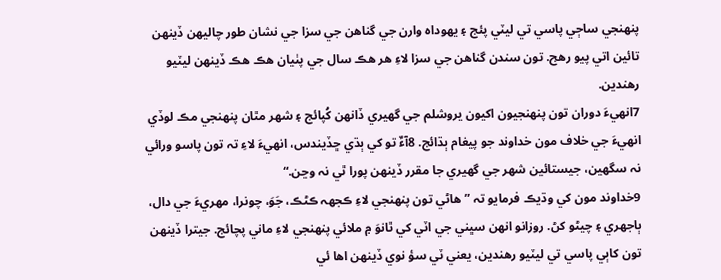پنهنجي ساڄي پاسي تي ليٽي پئج ۽ يهوداہ وارن جي گناهن جي سزا جي نشان طور چاليهن ڏينهن تائين اتي پيو رهج. تون سندن گناهن جي سزا لاءِ هر هڪ سال جي پٺيان هڪ هڪ ڏينهن ليٽيو رهندين.
7انهيءَ دوران تون پنهنجيون اکيون يروشلم جي گھيري ڏانهن کُپائج ۽ شهر مٿان پنهنجي مڪ لوڏي انهيءَ جي خلاف مون خداوند جو پيغام ٻڌائج. 8آءٌ تو کي ٻڌي ڇڏيندس، انهيءَ لاءِ تہ تون پاسو ورائي نہ سگھين، جيستائين شهر جي گھيري جا مقرر ڏينهن پورا ٿي نہ وڃن.“
9خداوند مون کي وڌيڪ فرمايو تہ ”هاڻي تون پنهنجي لاءِ ڪجھہ ڪڻڪ، جَوَ، چونرا، مهريءَ جي دال، ٻاجھري ۽ چيڻو کڻ. روزانو انهن سڀني جي اٽي کي ٿانوَ ۾ ملائي پنهنجي لاءِ ماني پچائج. جيترا ڏينهن تون کاٻي پاسي تي ليٽيو رهندين، يعني ٽي سؤ نوي ڏينهن اها ئي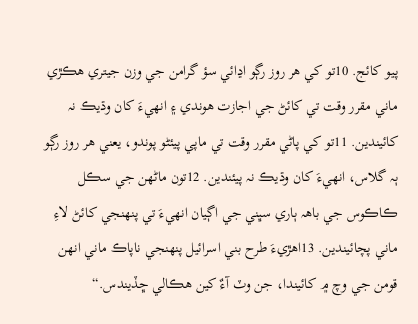پيو کائج. 10تو کي هر روز رڳو اڍائي سؤ گرامن جي وزن جيتري هڪڙي ماني مقرر وقت تي کائڻ جي اجازت هوندي ۽ انهيءَ کان وڌيڪ نہ کائيندين. 11تو کي پاڻي مقرر وقت تي ماپي پيئڻو پوندو، يعني هر روز رڳو ٻہ گلاس، انهيءَ کان وڌيڪ نہ پيئندين. 12تون ماڻهن جي سڪل ڪاڪوس جي باهہ ٻاري سڀني جي اڳيان انهيءَ تي پنهنجي کائڻ لاءِ ماني پچائيندين. 13اهڙيءَ طرح بني اسرائيل پنهنجي ناپاڪ ماني انهن قومن جي وچ ۾ کائيندا، جن وٽ آءٌ کين هڪالي ڇڏيندس.“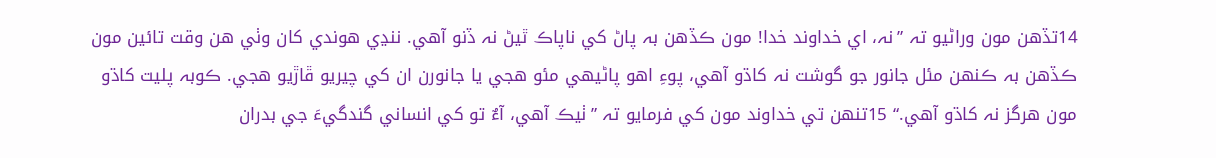14تڏهن مون وراڻيو تہ ”نہ، اي خداوند خدا! مون ڪڏهن بہ پاڻ کي ناپاڪ ٿيڻ نہ ڏنو آهي. ننڍي هوندي کان وٺي هن وقت تائين مون ڪڏهن بہ ڪنهن مئل جانور جو گوشت نہ کاڌو آهي، پوءِ اهو پاڻيهي مئو هجي يا جانورن ان کي چيريو ڦاڙيو هجي. ڪوبہ پليت کاڌو مون هرگز نہ کاڌو آهي.“ 15تنهن تي خداوند مون کي فرمايو تہ ”ٺيڪ آهي، آءٌ تو کي انساني گندگيءَ جي بدران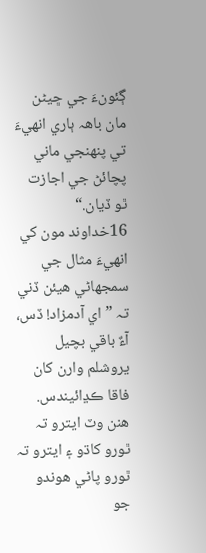ڳئونءَ جي ڇيڻن مان باهہ ٻاري انهيءَ تي پنهنجي ماني پچائڻ جي اجازت ٿو ڏيان.“
16خداوند مون کي انهيءَ مثال جي سمجھاڻي هيئن ڏني تہ ”اي آدمزاد! ڏس، آءٌ باقي بچيل يروشلم وارن کان فاقا ڪڍائيندس. هنن وٽ ايترو تہ ٿورو کاڌو ۽ ايترو تہ ٿورو پاڻي هوندو جو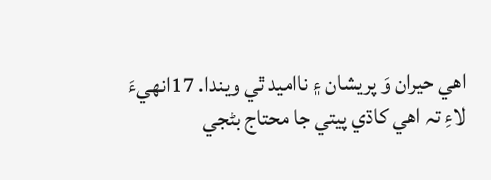اهي حيران وَ پريشان ۽ نااميد ٿي ويندا. 17انهيءَ لاءِ تہ اهي کاڌي پيتي جا محتاج بڻجي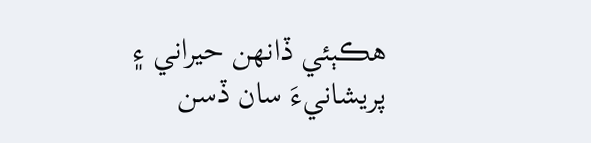هڪٻئي ڏانهن حيراني ۽ پريشانيءَ سان ڏسن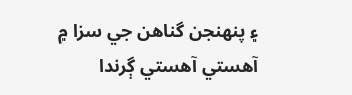۽ پنهنجن گناهن جي سزا ۾ آهستي آهستي ڳرندا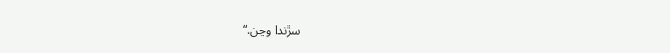سڙندا وڃن.“